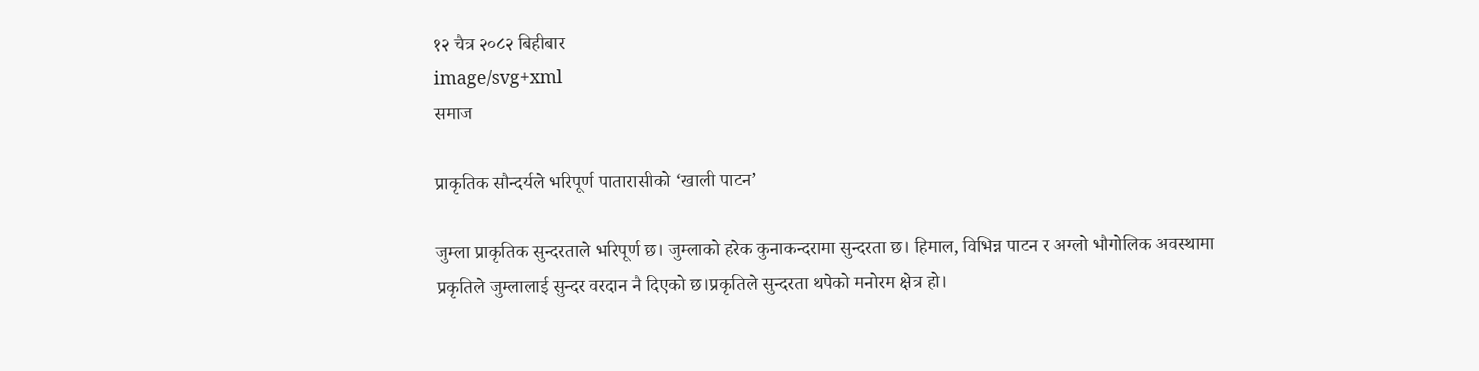१२ चैत्र २०८२ बिहीबार
image/svg+xml
समाज

प्राकृतिक सौन्दर्यले भरिपूर्ण पातारासीको ‘खाली पाटन’

जुम्ला प्राकृतिक सुन्दरताले भरिपूर्ण छ। जुम्लाको हरेक कुनाकन्दरामा सुन्दरता छ। हिमाल, विभिन्न पाटन र अग्लो भौगोलिक अवस्थामा प्रकृतिले जुम्लालाई सुन्दर वरदान नै दिएको छ।प्रकृतिले सुन्दरता थपेको मनोरम क्षेत्र हो।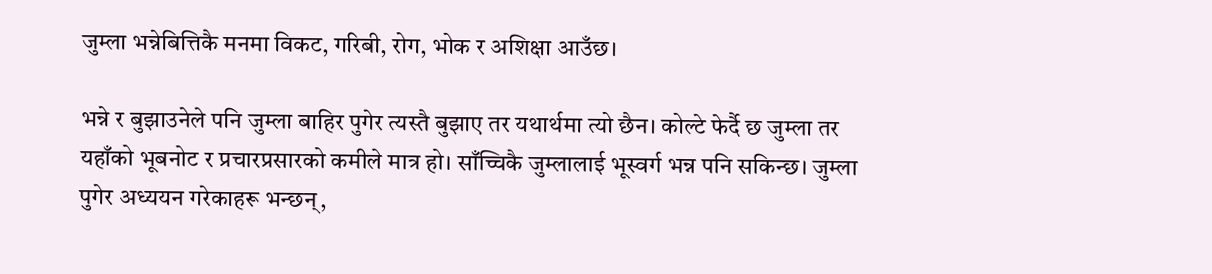जुम्ला भन्नेबित्तिकै मनमा विकट, गरिबी, रोग, भोक र अशिक्षा आउँछ।

भन्ने र बुझाउनेले पनि जुम्ला बाहिर पुगेर त्यस्तै बुझाए तर यथार्थमा त्यो छैन। कोल्टे फेर्दै छ जुम्ला तर यहाँको भूबनोट र प्रचारप्रसारको कमीले मात्र हो। साँच्चिकै जुम्लालाई भूस्वर्ग भन्न पनि सकिन्छ। जुम्ला पुगेर अध्ययन गरेकाहरू भन्छन्,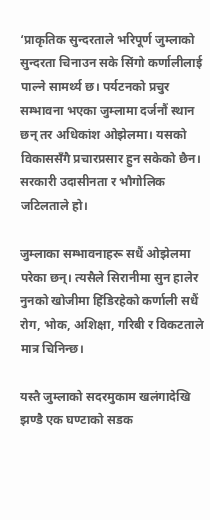‘प्राकृतिक सुन्दरताले भरिपूर्ण जुम्लाको सुन्दरता चिनाउन सके सिंगो कर्णालीलाई पाल्ने सामर्थ्य छ। पर्यटनको प्रचुर सम्भावना भएका जुम्लामा दर्जनौं स्थान छन् तर अधिकांश ओझेलमा। यसको विकाससँगै प्रचारप्रसार हुन सकेको छैन। सरकारी उदासीनता र भौगोलिक जटिलताले हो।

जुम्लाका सम्भावनाहरू सधैं ओझेलमा परेका छन्। त्यसैले सिरानीमा सुन हालेर नुनको खोजीमा हिंडिरहेको कर्णाली सधैं रोग, भोक, अशिक्षा, गरिबी र विकटताले मात्र चिनिन्छ।

यस्तै जुम्लाको सदरमुकाम खलंगादेखि झण्डै एक घण्टाको सडक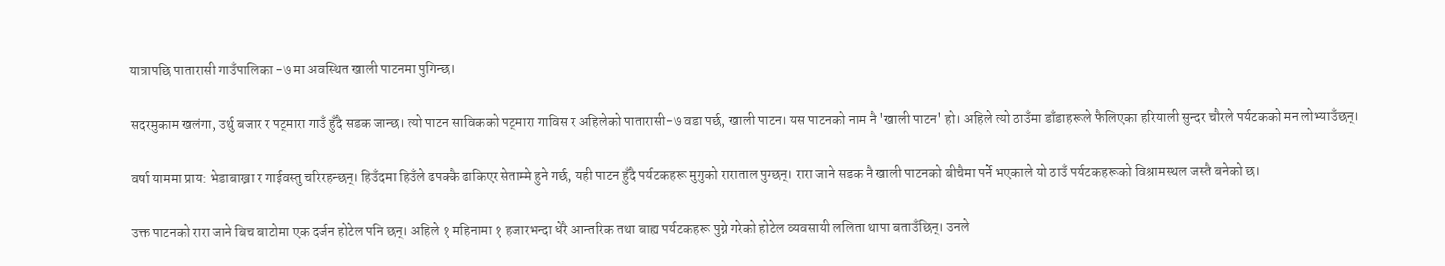यात्रापछि पातारासी गाउँपालिका -७ मा अवस्थित खाली पाटनमा पुगिन्छ।

सदरमुकाम खलंगा, उर्थु बजार र पट्मारा गाउँ हुँदै सडक जान्छ। त्यो पाटन साविकको पट्मारा गाविस र अहिलेको पातारासी-७ वडा पर्छ, खाली पाटन। यस पाटनको नाम नै 'खाली पाटन' हो। अहिले त्यो ठाउँमा डाँडाहरूले फैलिएका हरियाली सुन्दर चौरले पर्यटकको मन लोभ्याउँछन्।

वर्षा याममा प्राय: भेडाबाख्रा र गाईवस्तु चरिरहन्छन्। हिउँदमा हिउँले ढपक्कै ढाकिएर सेताम्मे हुने गर्छ, यही पाटन हुँदै पर्यटकहरू मुगुको राराताल पुग्छन्। रारा जाने सडक नै खाली पाटनको बीचैमा पर्ने भएकाले यो ठाउँ पर्यटकहरूको विश्रामस्थल जस्तै बनेको छ।

उक्त पाटनको रारा जाने बिच बाटोमा एक दर्जन होटेल पनि छन्। अहिले १ महिनामा १ हजारभन्दा धेरै आन्तरिक तथा बाह्य पर्यटकहरू पुग्ने गरेको होटेल व्यवसायी ललिता थापा बताउँछिन्। उनले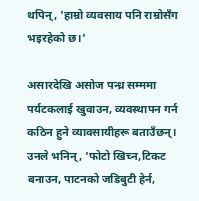थपिन्, 'हाम्रो व्यवसाय पनि राम्रोसँग भइरहेको छ।'

असारदेखि असोज पन्ध्र सम्ममा पर्यटकलाई खुवाउन, व्यवस्थापन गर्न कठिन हुने व्यावसायीहरू बताउँछन्। उनले भनिन्, 'फोटो खिच्न,टिकट बनाउन, पाटनको जडिबुटी हेर्न,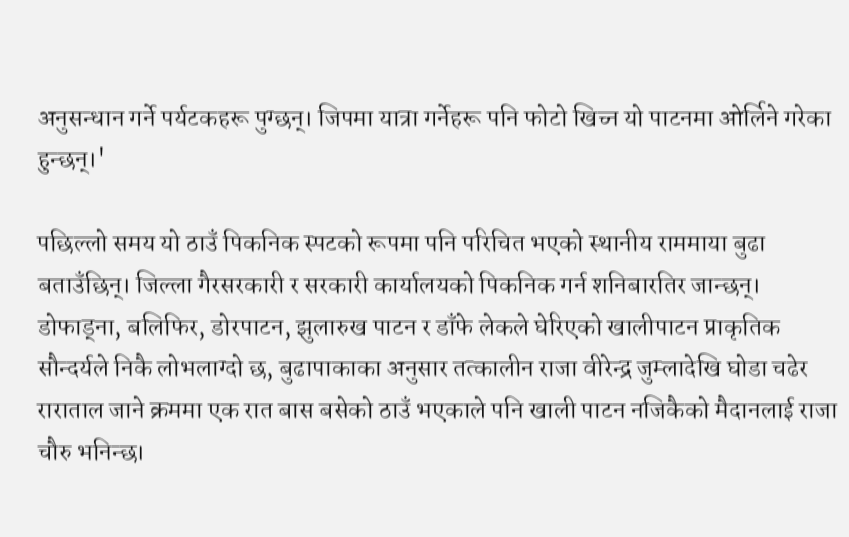अनुसन्धान गर्ने पर्यटकहरू पुग्छन्। जिपमा यात्रा गर्नेहरू पनि फोटो खिच्न यो पाटनमा ओर्लिने गरेका हुन्छन्।'

पछिल्लो समय यो ठाउँ पिकनिक स्पटको रूपमा पनि परिचित भएको स्थानीय राममाया बुढा बताउँछिन्। जिल्ला गैरसरकारी र सरकारी कार्यालयको पिकनिक गर्न शनिबारतिर जान्छन्। डोफाड्ना, बलिफिर, डोरपाटन, झुलारुख पाटन र डाँफे लेकले घेरिएको खालीपाटन प्राकृतिक सौन्दर्यले निकै लोभलाग्दो छ, बुढापाकाका अनुसार तत्कालीन राजा वीरेन्द्र जुम्लादेखि घोडा चढेर राराताल जाने क्रममा एक रात बास बसेको ठाउँ भएकाले पनि खाली पाटन नजिकैको मैदानलाई राजा चौरु भनिन्छ।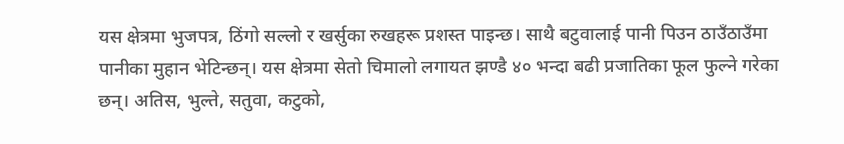यस क्षेत्रमा भुजपत्र, ठिंगो सल्लो र खर्सुका रुखहरू प्रशस्त पाइन्छ। साथै बटुवालाई पानी पिउन ठाउँठाउँमा पानीका मुहान भेटिन्छन्। यस क्षेत्रमा सेतो चिमालो लगायत झण्डै ४० भन्दा बढी प्रजातिका फूल फुल्ने गरेका छन्। अतिस, भुल्ते, सतुवा, कटुको,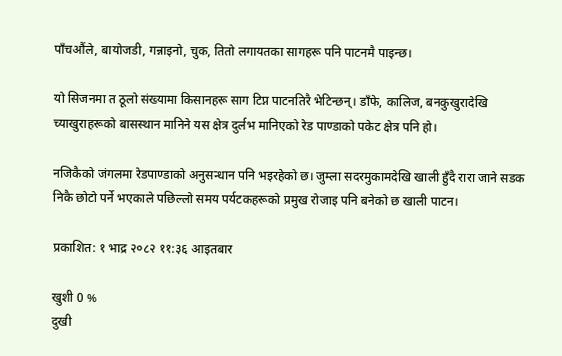पाँचऔंले, बायोजडी, गन्नाइनो, चुक, तितो लगायतका सागहरू पनि पाटनमै पाइन्छ।

यो सिजनमा त ठूलो संख्यामा किसानहरू साग टिप्न पाटनतिरै भेटिन्छन्। डाँफे, कालिज, बनकुखुरादेखि च्याखुराहरूको बासस्थान मानिने यस क्षेत्र दुर्लभ मानिएको रेड पाण्डाको पकेट क्षेत्र पनि हो।

नजिकैको जंगलमा रेडपाण्डाको अनुसन्धान पनि भइरहेको छ। जुम्ला सदरमुकामदेखि खाली हुँदै रारा जाने सडक निकै छोटो पर्ने भएकाले पछिल्लो समय पर्यटकहरूको प्रमुख रोजाइ पनि बनेको छ खाली पाटन।

प्रकाशित: १ भाद्र २०८२ ११:३६ आइतबार

खुशी 0 %
दुखी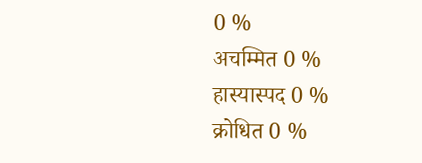0 %
अचम्मित 0 %
हास्यास्पद 0 %
क्रोधित 0 %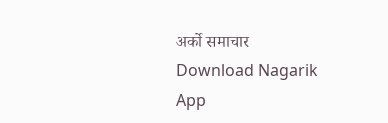अर्को समाचार
Download Nagarik App